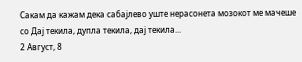Сакам да кажам дека сабајлево уште нерасонета мозокот ме мачеше со Дај текила, дупла текила, дај текила...
2 Август, 8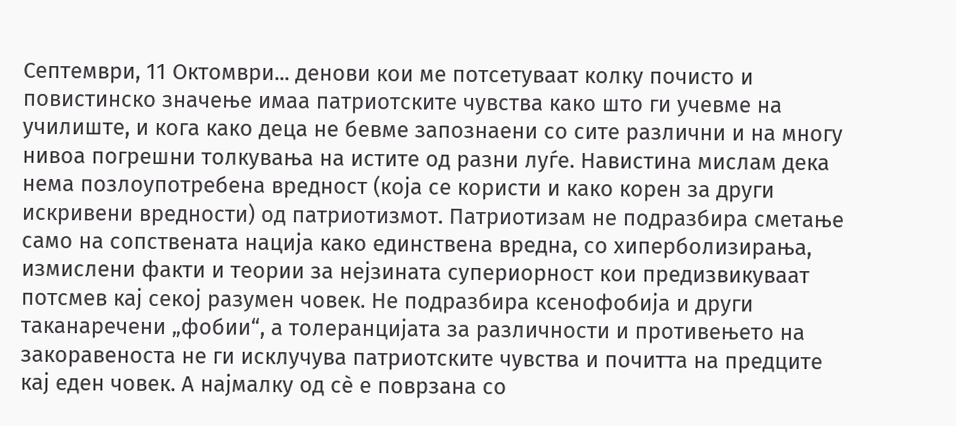Септември, 11 Октомври... денови кои ме потсетуваат колку почисто и повистинско значење имаа патриотските чувства како што ги учевме на училиште, и кога како деца не бевме запознаени со сите различни и на многу нивоа погрешни толкувања на истите од разни луѓе. Навистина мислам дека нема позлоупотребена вредност (која се користи и како корен за други искривени вредности) од патриотизмот. Патриотизам не подразбира сметање само на сопствената нација како единствена вредна, со хиперболизирања, измислени факти и теории за нејзината супериорност кои предизвикуваат потсмев кај секој разумен човек. Не подразбира ксенофобија и други таканаречени „фобии“, а толеранцијата за различности и противењето на закоравеноста не ги исклучува патриотските чувства и почитта на предците кај еден човек. А најмалку од сè е поврзана со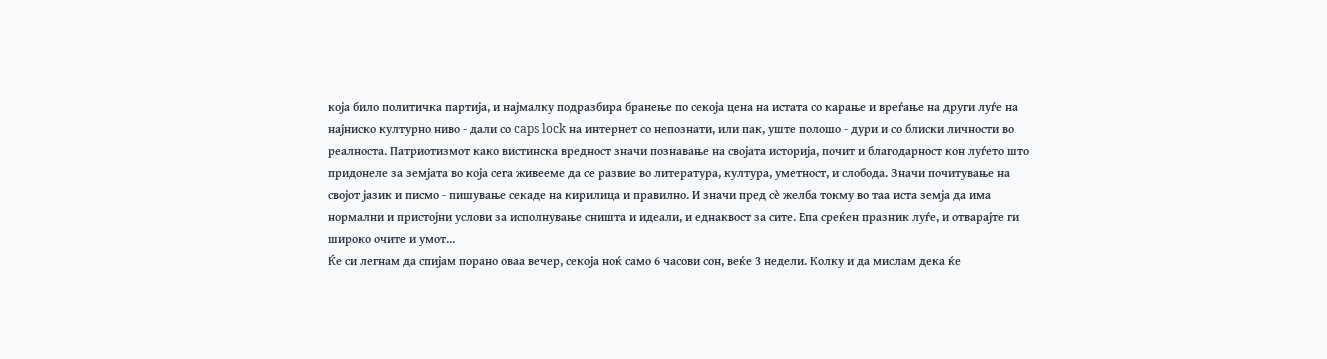која било политичка партија, и најмалку подразбира бранење по секоја цена на истата со карање и вреѓање на други луѓе на најниско културно ниво - дали со caps lock на интернет со непознати, или пак, уште полошо - дури и со блиски личности во реалноста. Патриотизмот како вистинска вредност значи познавање на својата историја, почит и благодарност кон луѓето што придонеле за земјата во која сега живееме да се развие во литература, култура, уметност, и слобода. Значи почитување на својот јазик и писмо - пишување секаде на кирилица и правилно. И значи пред сè желба токму во таа иста земја да има нормални и пристојни услови за исполнување сништа и идеали, и еднаквост за сите. Епа среќен празник луѓе, и отварајте ги широко очите и умот...
Ќе си легнам да спијам порано оваа вечер, секоја ноќ само 6 часови сон, веќе 3 недели. Колку и да мислам дека ќе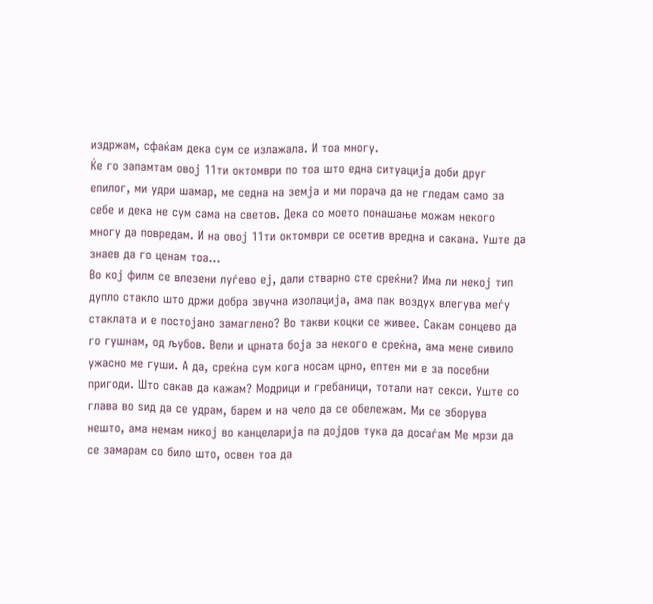издржам, сфаќам дека сум се излажала. И тоа многу.
Ќе го запамтам овој 11ти октомври по тоа што една ситуација доби друг епилог, ми удри шамар, ме седна на земја и ми порача да не гледам само за себе и дека не сум сама на светов. Дека со моето понашање можам некого многу да повредам. И на овој 11ти октомври се осетив вредна и сакана. Уште да знаев да го ценам тоа...
Во кој филм се влезени луѓево еј, дали стварно сте среќни? Има ли некој тип дупло стакло што држи добра звучна изолација, ама пак воздух влегува меѓу стаклата и е постојано замаглено? Во такви коцки се живее. Сакам сонцево да го гушнам, од љубов. Вели и црната боја за некого е среќна, ама мене сивило ужасно ме гуши. А да, среќна сум кога носам црно, ептен ми е за посебни пригоди. Што сакав да кажам? Модрици и гребаници, тотали нат секси. Уште со глава во ѕид да се удрам, барем и на чело да се обележам. Ми се зборува нешто, ама немам никој во канцеларија па дојдов тука да досаѓам Ме мрзи да се замарам со било што, освен тоа да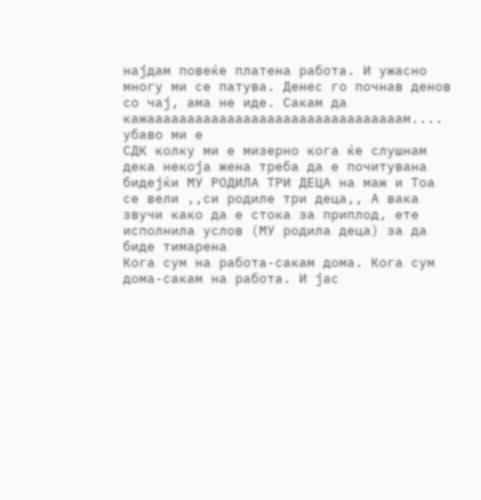најдам повеќе платена работа. И ужасно многу ми се патува. Денес го почнав денов со чај, ама не иде. Сакам да кажаааааааааааааааааааааааааааааааам.... убаво ми е
СДК колку ми е мизерно кога ќе слушнам дека некоја жена треба да е почитувана бидејќи МУ РОДИЛА ТРИ ДЕЦА на маж и Тоа се вели ,,си родиле три деца,, А вака звучи како да е стока за приплод, ете исполнила услов (МУ родила деца) за да биде тимарена
Кога сум на работа-сакам дома. Кога сум дома-сакам на работа. И јас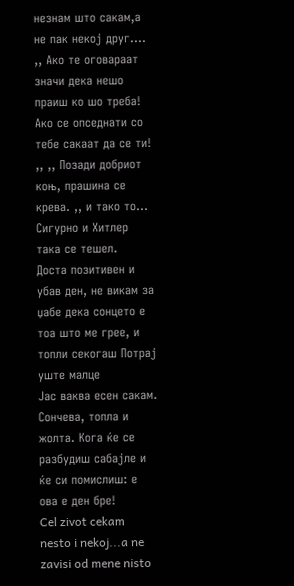незнам што сакам,а не пак некој друг....
,, Ако те оговараат значи дека нешо праиш ко шо треба! Ако се опседнати со тебе сакаат да се ти! ,, ,, Позади добриот коњ, прашина се крева. ,, и тако то... Сигурно и Хитлер така се тешел.
Доста позитивен и убав ден, не викам за џабе дека сонцето е тоа што ме грее, и топли секогаш Потрај уште малце
Јас ваква есен сакам. Сончева, топла и жолта. Кога ќе се разбудиш сабајле и ќе си помислиш: е ова е ден бре!
Cel zivot cekam nesto i nekoj...a ne zavisi od mene nisto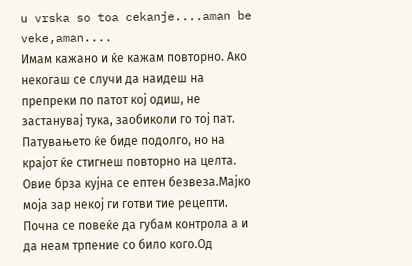u vrska so toa cekanje....aman be veke,aman....
Имам кажано и ќе кажам повторно. Ако некогаш се случи да наидеш на препреки по патот кој одиш, не застанувај тука, заобиколи го тој пат. Патувањето ќе биде подолго, но на крајот ќе стигнеш повторно на целта.
Овие брза кујна се ептен безвеза.Мајко моја зар некој ги готви тие рецепти. Почна се повеќе да губам контрола а и да неам трпение со било кого.Од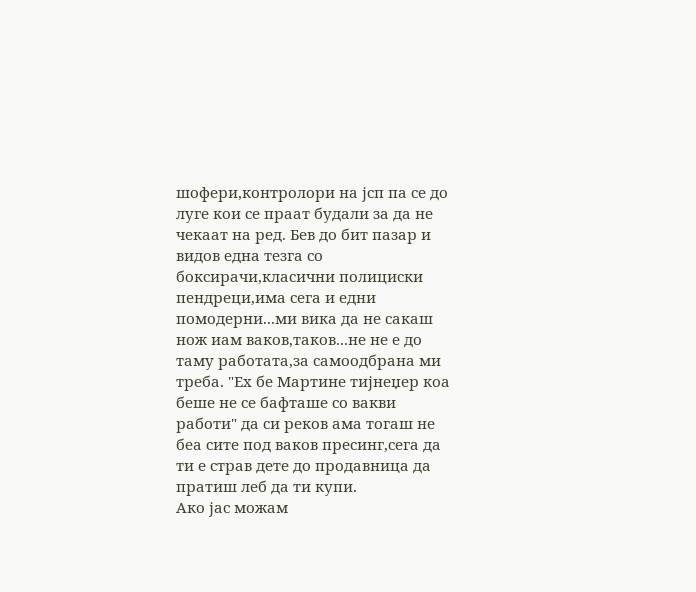шофери,контролори на јсп па се до луге кои се праат будали за да не чекаат на ред. Бев до бит пазар и видов една тезга со боксирачи,класични полициски пендреци,има сега и едни помодерни...ми вика да не сакаш нож иам ваков,таков...не не е до таму работата,за самоодбрана ми треба. "Ех бе Мартине тијнеџер коа беше не се бафташе со вакви работи" да си реков ама тогаш не беа сите под ваков пресинг,сега да ти е страв дете до продавница да пратиш леб да ти купи.
Ако јас можам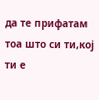да те прифатам тоа што си ти,кој ти е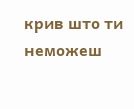крив што ти неможеш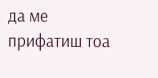да ме прифатиш тоа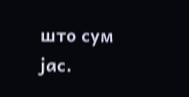што сум јас.